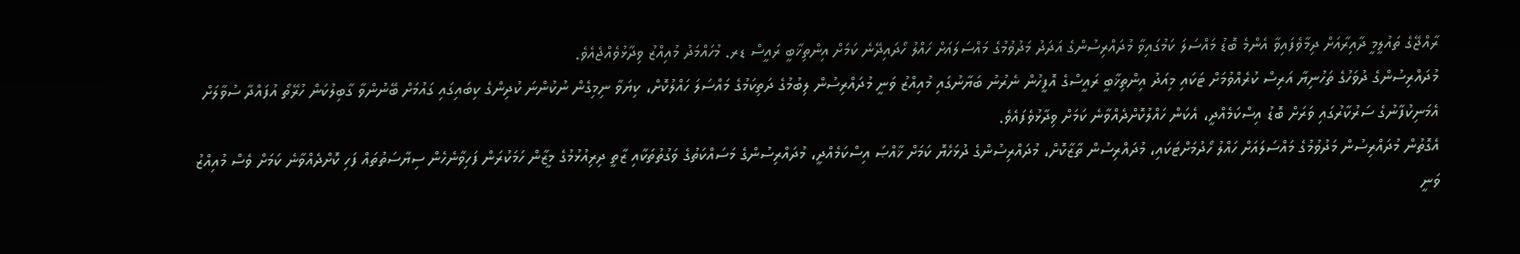ރާއްޖޭގެ ތައުލީމީ ދާއިރާއަށް ދިމާވެފައިވާ އެންމެ ބޮޑު މައްސަލަ ކަމުގައިވާ މުދައްރިސުންގެ އަދަދު މަދުވުމުގެ މައްސަލައަށް ހައްލު ހޯދައިދޭނެ ކަމަށް އިންތިޚާބީ ރައީސް ޑރ. މުހައްމަދު މުއިއްޒު ވިދާޅުވެއްޖެއެވެ.
މުދައްރިސުންގެ ދުވަހުގެ ތަހުނިޔާ އަރިސް ކުރެއްވުމަށް ޓަކައި މިއަދު އިންތިޚާބީ ރައީސްގެ އޮފީހުން ނެރުނު ބަޔާނުގައި މުއިއްޒު ވަނީ މުދައްރިސުން ލިބުމުގެ ދަތިކަމުގެ މައްސަލަ ހައްލުކޮށް، ކިޔަވާ ނިމިގެން ނުކުންނަ ކުދިންގެ ކިބައިގައި ގައުމަށް ބޭނުންވާ ގާބިލުކަން ހުރޭތޯ އުފައްދާ ސުވާލަށް އެމަނިކުފާނުގެ ސަރުކާރުގައި ވަރަށް ބޮޑު އިސްކަމެއްދީ، އެކަން ހައްލުކޮށްދެއްވާނެ ކަމަށް ވިދާޅުވެފައެވެ.
އެގޮތުން މުދައްރިސުން މަދުވުމުގެ މައްސަލައަށް ހައްލު ހޯދުމަށްޓަކައި، މުދައްރިސުން ތާޒާކޮށް، މުދައްރިސުންގެ ދުޅަހެޔޮ ކަމަށް ޚާއްޞަ އިސްކަމެއްދީ، މުދައްރިސުންގެ މަސައްކަތުގެ ވަގުތުތަކާއި ޒާތީ ދިރިއުޅުމުގެ މީޒާން ހަމަކުރަން ފަހިވާނެހެން ސިޔާސަތުތައް ފަހި ކޮށްދެއްވާނެ ކަމަށް ވެސް މުއިއްޒު ވަނީ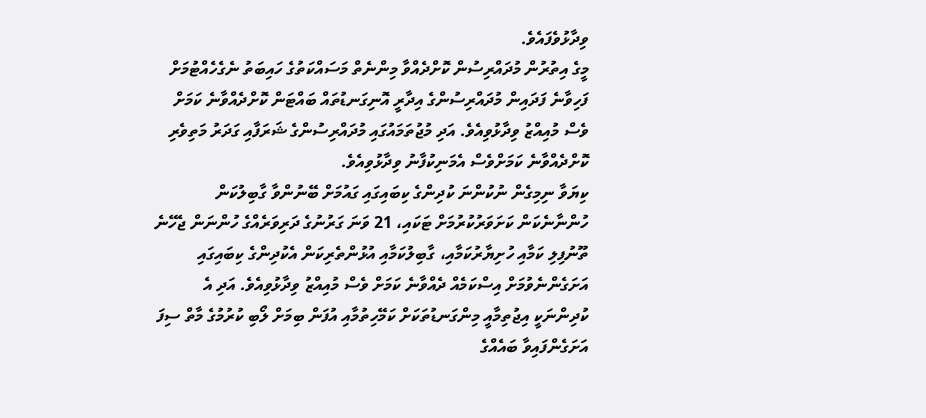ވިދާޅުވެފައެވެ.
މީގެ އިތުރުން މުދައްރިސުން ކޮށްދެއްވާ މިންނެތް މަސައްކަތުގެ ހައިބަތު ނެގެހެއްޓުމަށް ފަހިވާނެ ފަދައިން މުދައްރިސުންގެ އިދާރީ އޮނިގަނޑުތައް ބައްޓަން ކޮށްދެއްވާނެ ކަމަށް ވެސް މުއިއްޒު ވިދާޅުވިއެވެ. އަދި މުޖުތަމައުގައި މުދައްރިސުންގެ ޝަރަފާއި ގަދަރު މަތިވެރި ކޮށްދެއްވާނެ ކަމަށްވެސް އެމަނިކުފާނު ވިދާޅުވިއެވެ.
ކިޔަވާ ނިމިގެން ނުކުންނަ ކުދިންގެ ކިބައިގައި ގައުމަށް ބޭނުންވާ ގާބިލުކަން ހުންނާނެކަން ކަށަވަރުކުރުމަށް ޓަކައި، 21 ވަނަ ގަރުނުގެ ދަރިވަރެއްގެ ހުންނަން ޖެހޭނެ ތޫނުފިލި ކަމާއި ހުށިޔާރުކަމާއި، ގާބިލުކަމާއި އުޅުންތެރިކަން އެކުދިންގެ ކިބައިގައި އަށަގެންނެވުމަށް އިސްކަމެއް ދެއްވާނެ ކަމަށް ވެސް މުއިއްޒު ވިދާޅުވިއެވެ. އަދި އެ ކުދިންނަކީ އިޖުތިމާއީ މިންގަނޑުތަކަށް ކަމޭހިތުމާއި އުފަން ބިމަށް ލޯބި ކުރުމުގެ މާތް ސިފަ އަށަގެންފައިވާ ބައެއްގެ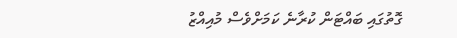ގޮތުގައި ބައްޓަން ކުރާނެ ކަމަށްވެސް މުއިއްޒު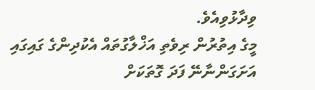ވިދާޅުވިއެވެ.
މީގެ އިތުރުން ރިވެތި އަޚްލާގުތައް އެކުދިންގެ ގައިގައި އަށަގަންނާނޭ ފަދަ ގޮތަކަށް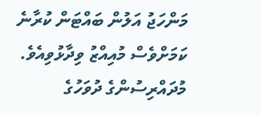މަންހަޖު އަލުން ބައްޓަން ކުރާނެ ކަމަށްވެސް މުއިއްޒު ވިދާޅުވިއެވެ.
މުދައްރިސުންގެ ދުވަހުގެ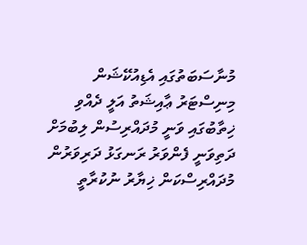މުނާސަބަތުގައި އެޑިއުކޭޝަން މިނިސްޓަރު ޢާއިޝަތު އަލީ ދެއްވި ޚިތާބުގައި ވަނީ މުދައްރިސުން ލިބުމަށް ދަތިވަނީ ފެންވަރު ރަނގަޅު ދަރިވަރުން މުދައްރިސްކަން ޚިޔާރު ނުކުރާތީ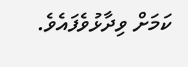ކަމަށް ވިދާޅުވެފައެވެ.